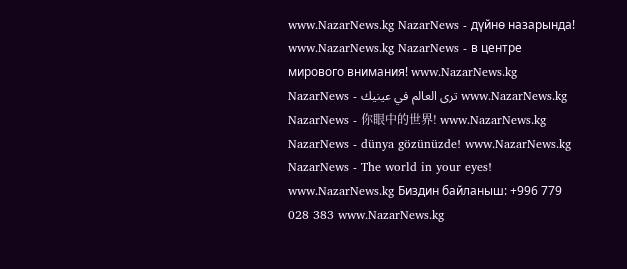www.NazarNews.kg NazarNews - дүйнө назарында! www.NazarNews.kg NazarNews - в центре мирового внимания! www.NazarNews.kg NazarNews - ترى العالم في عينيك www.NazarNews.kg NazarNews - 你眼中的世界! www.NazarNews.kg NazarNews - dünya gözünüzde! www.NazarNews.kg NazarNews - The world in your eyes! www.NazarNews.kg Биздин байланыш: +996 779 028 383 www.NazarNews.kg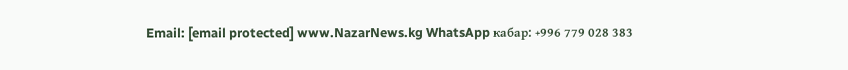Email: [email protected] www.NazarNews.kg WhatsApp кабар: +996 779 028 383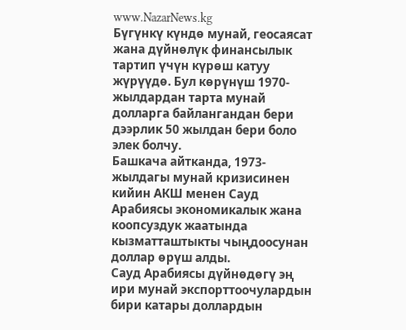www.NazarNews.kg
Бүгүнкү күндө мунай, геосаясат жана дүйнөлүк финансылык тартип үчүн күрөш катуу жүрүүдө. Бул көрүнүш 1970-жылдардан тарта мунай долларга байлангандан бери дээрлик 50 жылдан бери боло элек болчу.
Башкача айтканда, 1973-жылдагы мунай кризисинен кийин АКШ менен Сауд Арабиясы экономикалык жана коопсуздук жаатында кызматташтыкты чыңдоосунан доллар өрүш алды.
Сауд Арабиясы дүйнөдөгү эң ири мунай экспорттоочулардын бири катары доллардын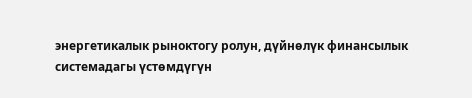энергетикалык рыноктогу ролун, дүйнөлүк финансылык системадагы үстөмдүгүн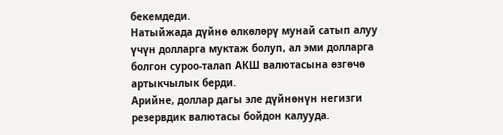бекемдеди.
Натыйжада дүйнө өлкөлөрү мунай сатып алуу үчүн долларга муктаж болуп, ал эми долларга болгон суроо-талап АКШ валютасына өзгөчө артыкчылык берди.
Арийне, доллар дагы эле дүйнөнүн негизги резервдик валютасы бойдон калууда.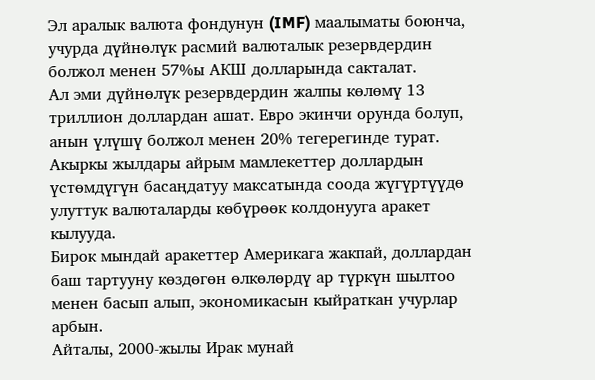Эл аралык валюта фондунун (IMF) маалыматы боюнча, учурда дүйнөлүк расмий валюталык резервдердин болжол менен 57%ы АКШ долларында сакталат.
Ал эми дүйнөлүк резервдердин жалпы көлөмү 13 триллион доллардан ашат. Евро экинчи орунда болуп, анын үлүшү болжол менен 20% тегерегинде турат.
Акыркы жылдары айрым мамлекеттер доллардын үстөмдүгүн басаңдатуу максатында соода жүгүртүүдө улуттук валюталарды көбүрөөк колдонууга аракет кылууда.
Бирок мындай аракеттер Америкага жакпай, доллардан баш тартууну көздөгөн өлкөлөрдү ар түркүн шылтоо менен басып алып, экономикасын кыйраткан учурлар арбын.
Айталы, 2000-жылы Ирак мунай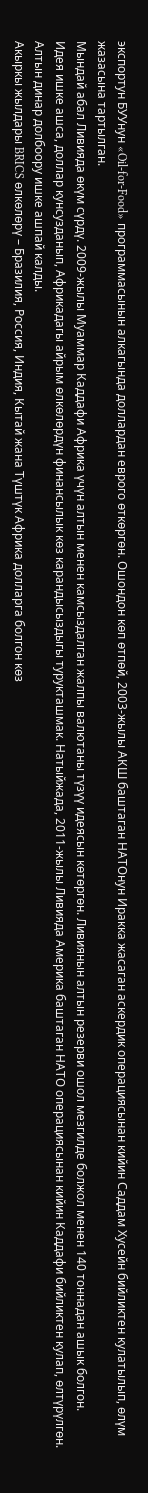экспортун БУУнун «Oil-for-Food» программасынын алкагында доллардан еврого өткөргөн. Ошондон көп өтпөй, 2003-жылы АКШ баштаган НАТОнун Иракка жасаган аскердик операциясынан кийин Саддам Хусейн бийликтен кулатылып, өлүм жазасына тартылган.
Мындай абал Ливияда өкүм сүрдү. 2009-жылы Муаммар Каддафи Африка үчүн алтын менен камсыздалган жалпы валютаны түзүү идеясын көтөргөн. Ливиянын алтын резерви ошол мезгилде болжол менен 140 тоннадан ашык болгон.
Идея ишке ашса, доллар кунсузданып, Африкадагы айрым өлкөлөрдүн финансылык көз карандысыздыгы турукташмак. Натыйжада, 2011-жылы Ливияда Америка баштаган НАТО операциясынан кийин Каддафи бийликтен кулап, өлтүрүлгөн. Алтын динар долбоору ишке ашпай калды.
Акыркы жылдары BRICS өлкөлөрү – Бразилия, Россия, Индия, Кытай жана Түштүк Африка долларга болгон көз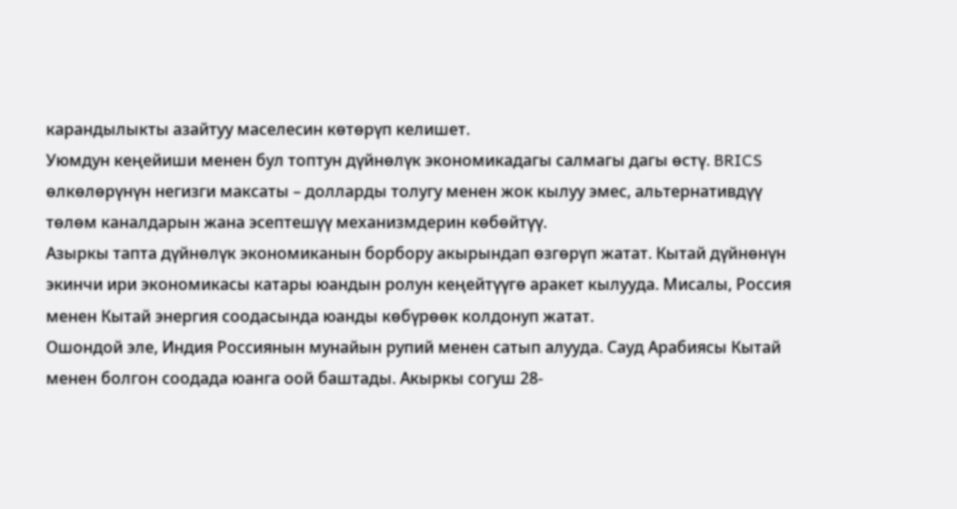карандылыкты азайтуу маселесин көтөрүп келишет.
Уюмдун кеңейиши менен бул топтун дүйнөлүк экономикадагы салмагы дагы өстү. BRICS өлкөлөрүнүн негизги максаты – долларды толугу менен жок кылуу эмес, альтернативдүү төлөм каналдарын жана эсептешүү механизмдерин көбөйтүү.
Азыркы тапта дүйнөлүк экономиканын борбору акырындап өзгөрүп жатат. Кытай дүйнөнүн экинчи ири экономикасы катары юандын ролун кеңейтүүгө аракет кылууда. Мисалы, Россия менен Кытай энергия соодасында юанды көбүрөөк колдонуп жатат.
Ошондой эле, Индия Россиянын мунайын рупий менен сатып алууда. Сауд Арабиясы Кытай менен болгон соодада юанга оой баштады. Акыркы согуш 28-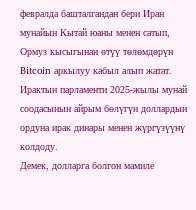февралда башталгандан бери Иран мунайын Кытай юаны менен сатып, Ормуз кысыгынан өтүү төлөмдөрүн Bitcoin аркылуу кабыл алып жатат.
Ирактын парламенти 2025-жылы мунай соодасынын айрым бөлүгүн доллардын ордуна ирак динары менен жүргүзүүнү колдоду.
Демек, долларга болгон мамиле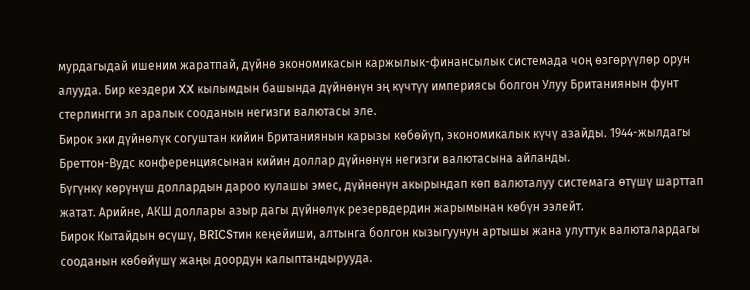мурдагыдай ишеним жаратпай, дүйнө экономикасын каржылык-финансылык системада чоң өзгөрүүлөр орун алууда. Бир кездери XX кылымдын башында дүйнөнүн эң күчтүү империясы болгон Улуу Британиянын фунт стерлингги эл аралык сооданын негизги валютасы эле.
Бирок эки дүйнөлүк согуштан кийин Британиянын карызы көбөйүп, экономикалык күчү азайды. 1944-жылдагы Бреттон-Вудс конференциясынан кийин доллар дүйнөнүн негизги валютасына айланды.
Бүгүнкү көрүнүш доллардын дароо кулашы эмес, дүйнөнүн акырындап көп валюталуу системага өтүшү шарттап жатат. Арийне, АКШ доллары азыр дагы дүйнөлүк резервдердин жарымынан көбүн ээлейт.
Бирок Кытайдын өсүшү, BRICSтин кеңейиши, алтынга болгон кызыгуунун артышы жана улуттук валюталардагы сооданын көбөйүшү жаңы доордун калыптандырууда.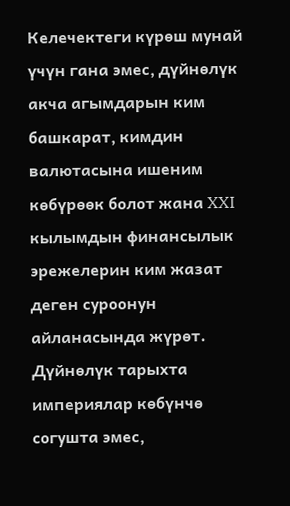Келечектеги күрөш мунай үчүн гана эмес, дүйнөлүк акча агымдарын ким башкарат, кимдин валютасына ишеним көбүрөөк болот жана XXI кылымдын финансылык эрежелерин ким жазат деген суроонун айланасында жүрөт.
Дүйнөлүк тарыхта империялар көбүнчө согушта эмес,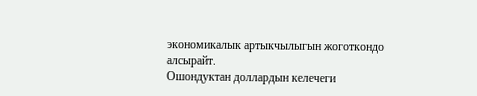экономикалык артыкчылыгын жоготкондо алсырайт.
Ошондуктан доллардын келечеги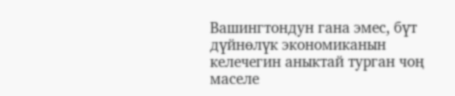Вашингтондун гана эмес, бүт дүйнөлүк экономиканын келечегин аныктай турган чоң маселе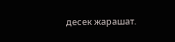десек жарашат.